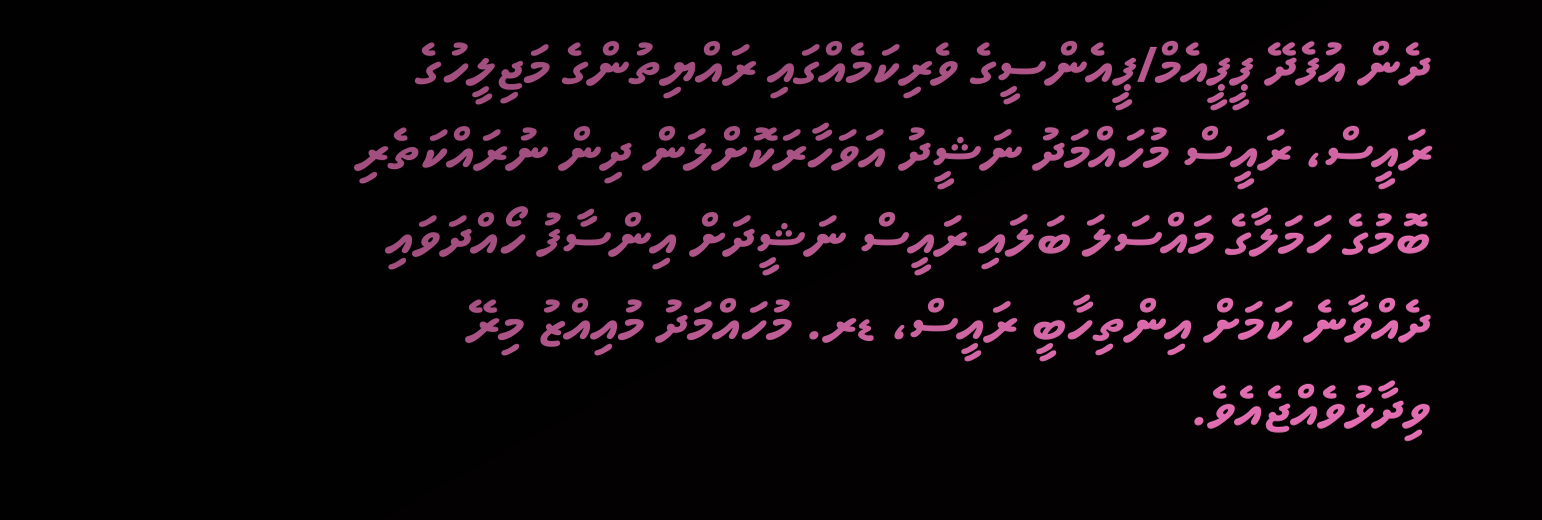ދެން އުފެދޭ ޕީޕީއެމް/ޕީއެންސީގެ ވެރިކަމެއްގައި ރައްޔިތުންގެ މަޖިލީހުގެ ރައީސް، ރައީސް މުހައްމަދު ނަޝީދު އަވަހާރަކޮށްލަން ދިން ނުރައްކަތެރި ބޮމުގެ ހަމަލާގެ މައްސަލަ ބަލައި ރައީސް ނަޝީދަށް އިންސާފު ހޯއްދަވައި ދެއްވާނެ ކަމަށް އިންތިހާބީ ރައީސް، ޑރ. މުހައްމަދު މުއިއްޒު މިރޭ ވިދާޅުވެއްޖެއެވެ.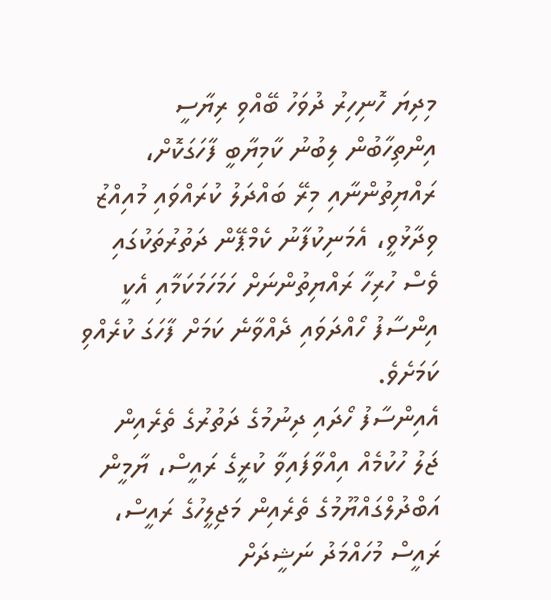މިދިޔަ ހޮނިހިރު ދުވަހު ބޭއްވި ރިޔާސީ އިންތިހާބުން ލިބުނު ކާމިޔާބީ ފާހަގަކޮށް، ރައްޔިތުންނާއި މިރޭ ބައްދަލު ކުރައްވައި މުއިއްޒު ވިދާޅުވީ، އެމަނިކުފާނު ކެމްޕޭން ދަތުރުތަކުގައި ވެސް ހުރިހާ ރައްޔިތުންނަށް ހަމަހަމަކަމާއި އެކީ އިންސާފު ހޯއްދަވައި ދެއްވާނެ ކަމަށް ފާހަގަ ކުރެއްވި ކަމަށެވެ.
އެއިންސާފު ހޯދައި ދިނުމުގެ ދަތުރުގެ ތެރެއިން ޖަލު ހުކުމެއް އިއްވާފައިވާ ކުރީގެ ރައީސް، ޔާމީން އަބްދުލްގައްޔޫމުގެ ތެރެއިން މަޖިލީހުގެ ރައީސް، ރައީސް މުހައްމަދު ނަޝީދަށް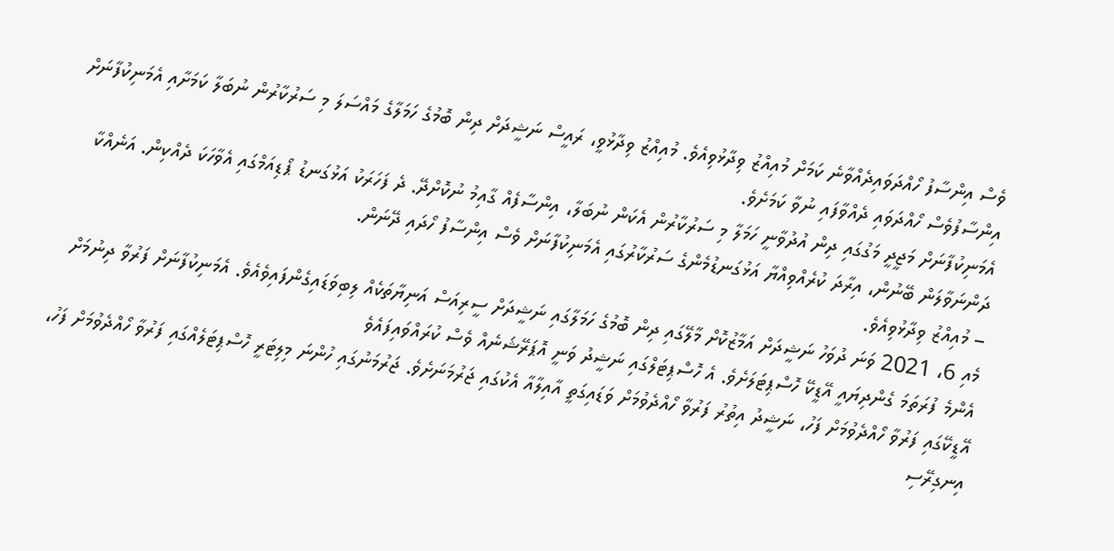ވެސް އިންސާފު ހޯއްދަވައިދެއްވާނެ ކަމަށް މުއިއްޒު ވިދާޅުވިއެވެ. މުއިއްޒު ވިދާޅުވީ، ރައީސް ނަޝީދަށް ދިން ބޮމުގެ ހަމަލާގެ މައްސަލަ މި ސަރުކާރުން ނުބަލާ ކަމަށާއި އެމަނިކުފާނަށް އިންސާފުވެސް ހޯއްދަވައި ދެއްވާފައި ނުވާ ކަމަށެވެ.
އެމަނިކުފާނަށް މަޖީދީ މަގުގައި ދިން އުދުވާނީ ހަމަލާ މި ސަރުކާރުން އެކަން ނުބަލާ، އިންސާފެއް ގާއިމު ނުކޮށްދޭ. ދެ ފަހަރަކު އަޅުގަނޑު ޕޯޑިއަމްގައި އެވާހަކަ ދެއްކިން. އަނެއްކާ ދަންނަވާލަން ބޭނުން، އިރާދަ ކުރެއްވިއްޔާ އަޅުގަނޑުމެންގެ ސަރުކާރުގައި އެމަނިކުފާނަށް ވެސް އިންސާފު ހޯދައި ދޭނަން.
– މުއިއްޒު ވިދާޅުވިއެވެ.
މެއި 6، 2021 ވަނަ ދުވަހު ނަޝީދަށް އަމާޒުކޮށް މާލޭގައި ދިން ބޮމުގެ ހަމަލާގައި ނަޝީދަށް ސީރިއަސް އަނިޔާތަކެއް ލިބިވަޑައިގެންފައިވެއެވެ. އެމަނިކުފާނަށް ފަރުވާ ދިނުމަށް އެންމެ ފުރަތަމަ ގެންދިޔައީ އޭޑީކޭ ހޮސްޕިޓަލަށެވެ. އެ ހޮސްޕިޓަލްގައި ނަޝީދު ވަނީ އޮޕަރޭޝަނެއް ވެސް ކުރައްވައިފައެވެ
އޭޑީކޭގައި ފަރުވާ ހޯއްދެވުމަށް ފަހު، ނަޝީދު އިތުރު ފަރުވާ ހޯއްދެވުމަށް ވަޑައިގަތީ އާއިލާއާ އެކުގައި ޖަރުމަނަށެވެ. ޖަރުމަނުގައި ހުންނަ މިލިޓަރީ ހޮސްޕިޓަލެއްގައި ފަރުވާ ހޯއްދެވުމަށް ފަހު، އިނގިރޭސި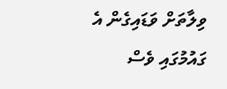ވިލާތަށް ވަޑައިގެން އެ ގައުމުގައި ވެސް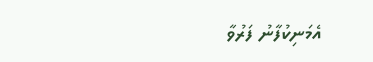އެމަނިކުފާނު ފަރުވާ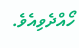ހޯއްދެވިއެވެ.